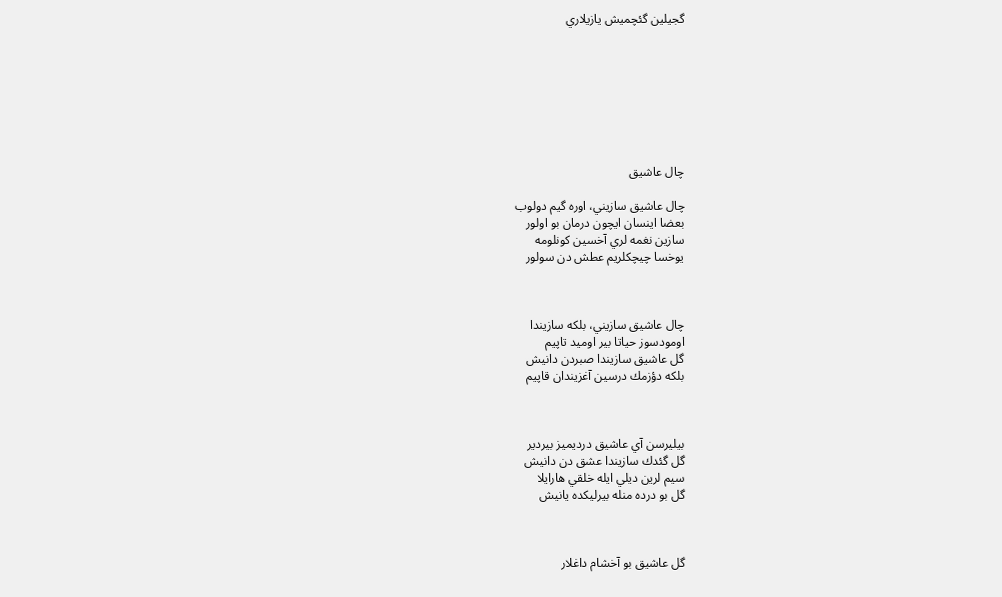گجيلين گئچميش يازيلاري








چال عاشيق

چال عاشيق سازيني، اوره گيم دولوب
بعضا اينسان ايچون درمان بو اولور
سازين نغمه لري آخسين كونلومه
يوخسا چيچكلريم عطش دن سولور



چال عاشيق سازيني، بلكه سازيندا
اومودسوز حياتا بير اوميد تاپيم
گل عاشيق سازيندا صبردن دانيش
بلكه دؤزمك درسين آغزيندان قاپيم



بيليرسن آي عاشيق درديميز بيردير
گل گئدك سازيندا عشق دن دانيش
سيم لرين ديلي ايله خلقي هارايلا
گل بو درده منله بيرليكده يانيش



گل عاشيق بو آخشام داغلار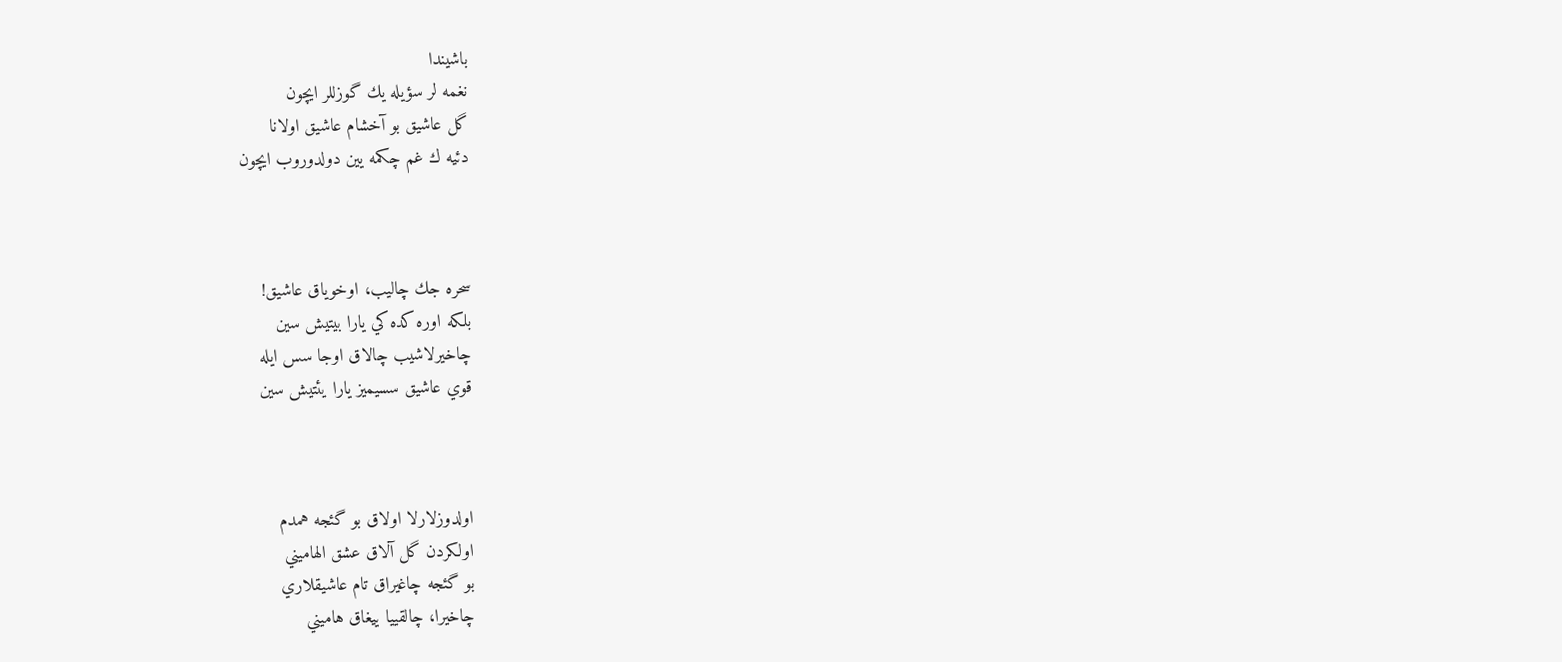باشيندا
نغمه لر سؤيله يك گوزللر ايچون
گل عاشيق بو آخشام عاشيق اولانا
دئيه ك غم چكمه يين دولدوروب ايچون



سحره جك چاليب، اوخوياق عاشيق!
بلكه اوره كده كي يارا بيتيش سين
چاخيرلاشيب چالاق اوجا سس ايله
قوي عاشيق سسيميز يارا يئتيش سين



اولدوزلارلا اولاق بو گئجه همدم
اولكردن گل آلاق عشق الهاميني
بو گئجه چاغيراق تام عاشيقلاري
چاخيرا، چالقييا ييغاق هاميني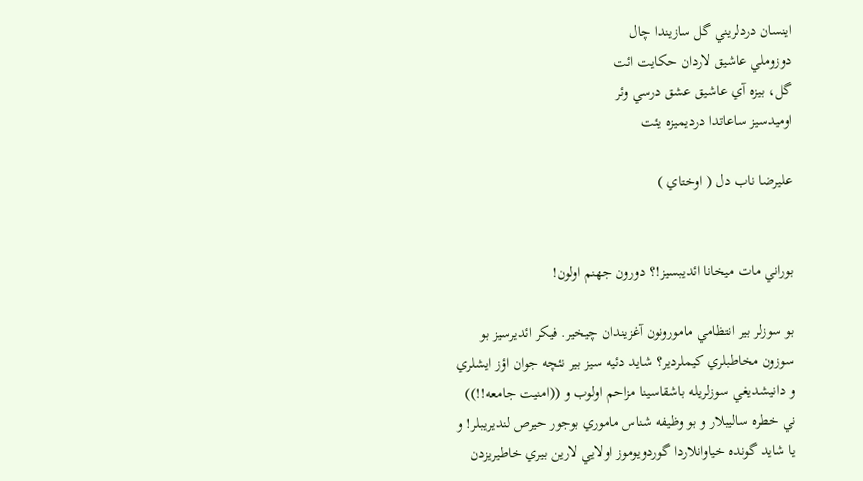اينسان دردلريني گل سازيندا چال
دوزوملي عاشيق لاردان حكايت ائت
گل، بيزه آي عاشيق عشق درسي وئر
اوميدسيز ساعاتدا درديميزه يئت

عليرضا ناب دل ( اوختاي )


بوراني مات ميخانا ائديبسيز!؟ دورون جهنم اولون!

بو سوزلر بير انتظامي مامورونون آغزيندان چيخير. فيكر ائديرسيز بو سوزون مخاطبلري كيملردير؟ شايد دئيه سيز بير نئچه جوان اؤز ايشلري و دانيشديغي سوزلريله باشقاسينا مزاحم اولوب و ((امنيت جامعه!!)) ني خطره ساليبلار و بو وظيفه شناس ماموري بوجور حيرص لنديريبلر! و يا شايد گونده خياوانلاردا گوردويوموز اولايي لارين بيري خاطيريزدن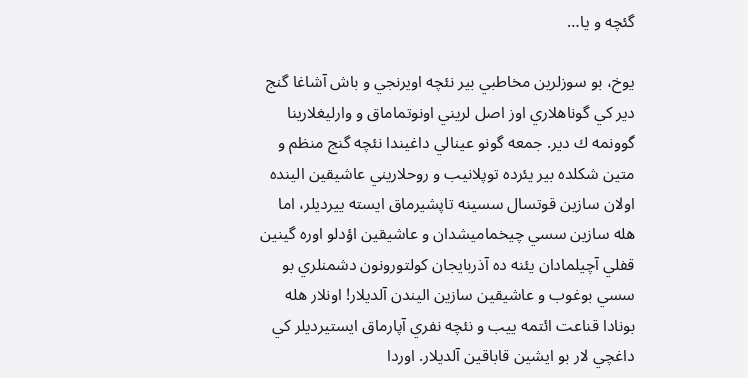گئچه و يا…

يوخ، بو سوزلرين مخاطبي بير نئچه اويرنجي و باش آشاغا گنج دير كي گوناهلاري اوز اصل لريني اونوتماماق و وارليغلارينا گوونمه ك دير. جمعه گونو عينالي داغيندا نئچه گنج منظم و  متين شكلده بير يئرده توپلانيب و روحلاريني عاشيقين الينده اولان سازين قوتسال سسينه تاپشيرماق ايسته ييرديلر، اما هله سازين سسي چيخماميشدان و عاشيقين اؤدلو اوره گينين قفلي آچيلمادان يئنه ده آذربايجان كولتورونون دشمنلري بو سسي بوغوب و عاشيقين سازين اليندن آلديلار! اونلار هله بونادا قناعت ائتمه ييب و نئچه نفري آپارماق ايستيرديلر كي داغچي لار بو ايشين قاباقين آلديلار. اوردا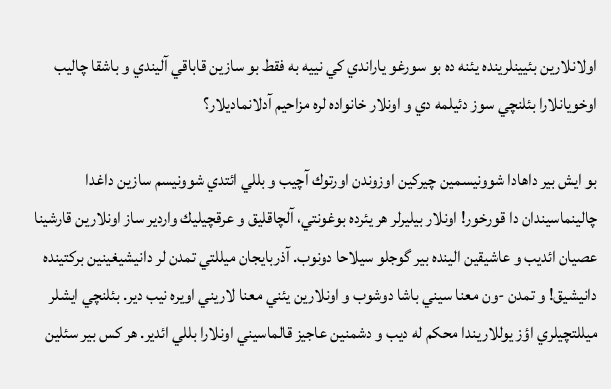اولانلارين بئيينلرينده يئنه ده بو سورغو ياراندي كي نييه به فقط بو سازين قاباقي آليندي و باشقا چاليب اوخويانلارا بئلنچي سوز دئيلمه دي و اونلار خانواده لره مزاحيم آدلانماديلار؟

بو ايش بير داهادا شوونيسمين چيركين اوزوندن اورتوك آچيب و بللي ائتدي شوونيسم سازين داغدا چالينماسيندان دا قورخور! اونلار بيليرلر هر يئرده بوغونتي، آلچاقليق و عرقچيليك واردير ساز اونلارين قارشينا عصيان ائديب و عاشيقين الينده بير گوجلو سيلاحا دونوب. آذربايجان ميللتي تمدن لر دانيشيغينين بركتينده دانيشيق! و تمدن -ون معنا سيني باشا دوشوب و اونلارين يئني معنا لاريني اويره نيب دير. بئلنچي ايشلر ميللتچيلري اؤز يوللاريندا محكم له ديب و دشمنين عاجيز قالماسيني اونلارا بللي ائدير. هر كس بير سئلين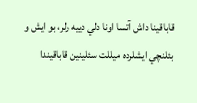قاباقينا داش آتسا اونا دلي دييه رلر، بو ايش و بئلنچي ايشلرده ميللت سئلينين قاباقيندا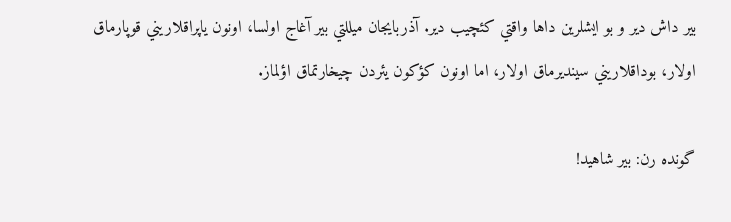بير داش دير و بو ايشلرين داها واقتي كئچيب دير. آذربايجان ميللتي بير آغاج اولسا، اونون ياپراقلاريني قوپارماق اولار، بوداقلاريني سينديرماق اولار، اما اونون كؤكون يئردن چيخارتماق اؤلماز.

گونده رن: بير شاهيد!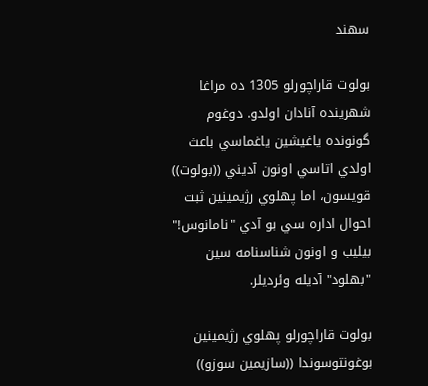سهند

بولوت قاراچورلو 1305 ده مراغا شهرينده آنادان اولدو. دوغوم گونونده ياغيشين ياغماسي باعث اولدي اتاسي اونون آديني ((بولوت)) قويسون، اما پهلوي رژيمينين ثبت احوال اداره سي بو آدي "نامانوس!" بيليب و اونون شناسنامه سين "بهلود" آديله وئرديلر.

بولوت قاراچورلو پهلوي رژيمينين بوغونتوسوندا ((سازيمين سوزو))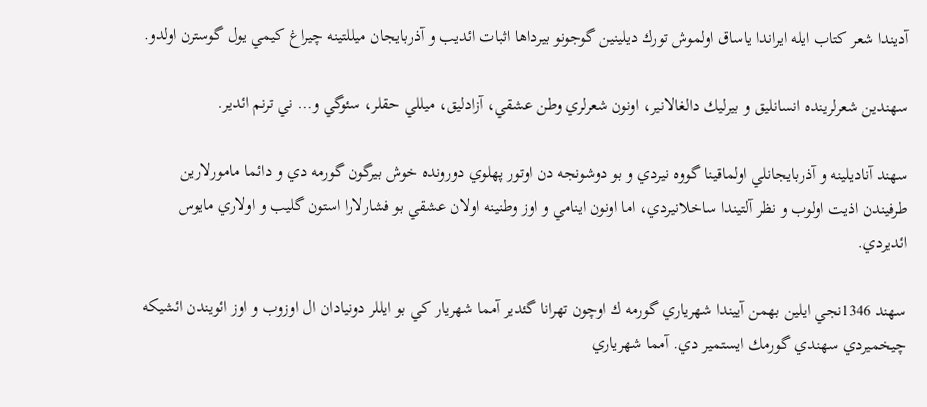آديندا شعر كتاب ايله ايراندا ياساق اولموش تورك ديلينين گوجونو بيرداها اثبات ائديب و آذربايجان ميللتينه چيراغ كيمي يول گوسترن اولدو.

سهندين شعرلرينده انسانليق و بيرليك دالغالانير، اونون شعرلري وطن عشقي، آزادليق، ميللي حقلر، سئوگي و… ني ترنم ائدير.

سهند آناديلينه و آذربايجانلي اولماقينا گووه نيردي و بو دوشونجه دن اوتور پهلوي دورونده خوش بيرگون گورمه دي و دائما مامورلارين طرفيندن اذيت اولوب و نظر آلتيندا ساخلانيردي، اما اونون اينامي و اوز وطنينه اولان عشقي بو فشارلارا استون گليب و اولاري مايوس ائديردي.

سهند 1346نجي ايلين بهمن آييندا شهرياري گورمه ك اوچون تهرانا گئدير آمما شهريار كي بو ايللر دونيادان ال اوزوب و اوز ائويندن ائشيكه چيخميردي سهندي گورمك ايستمير دي. آمما شهرياري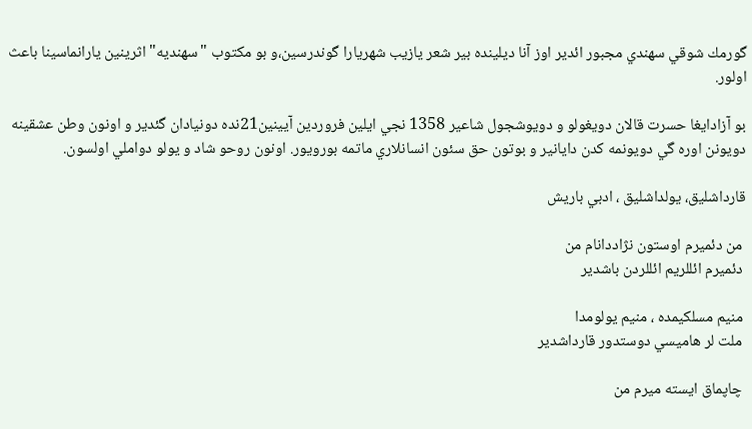گورمك شوقي سهندي مجبور ائدير اوز آنا ديلينده بير شعر يازيب شهريارا گوندرسين،و بو مكتوب "سهنديه" اثرينين يارانماسينا باعث اولور.

بو آزادايغا حسرت قالان دويغولو و دويوشجول شاعير 1358 نجي ايلين فروردين آيينين21نده دونيادان گئدير و اونون وطن عشقينه دويونن اوره گي دويونمه كدن دايانير و بوتون حق سئون انسانلاري ماتمه بورويور. اونون روحو شاد و يولو دواملي اولسون.

قارداشليق، يولداشليق ، ادبي باريش

 من دئميرم اوستون نژاددانام من
 دئميرم ائللريم ائللردن باشدير

 منيم مسلكيمده ، منيم يولومدا
 ملت لر هاميسي دوستدور قارداشدير

 چاپماق ايسته ميرم من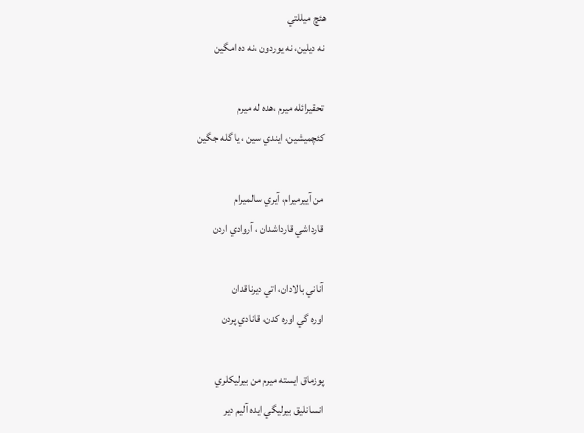هئچ ميللتي
 نه ديلين، نه يوردون ،نه ده امگين

 تحقيرائله ميرم ،هده له ميرم
 كئچميشين، ايندي سين ، يا گله جگين

 من آييرميرام، آيري سالميرام
 قارداشي قارداشدان ، آروادي اردن

 آناني بالادان، اتي ديرناقدان
 اوره گي اوره كدن، قانادي پردن

 پوزماق ايسته ميرم من بيرليكلري
 انسانليق بيرليگي ايده آليم دير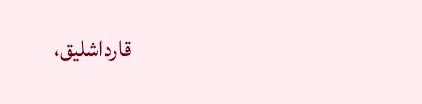قارداشليق،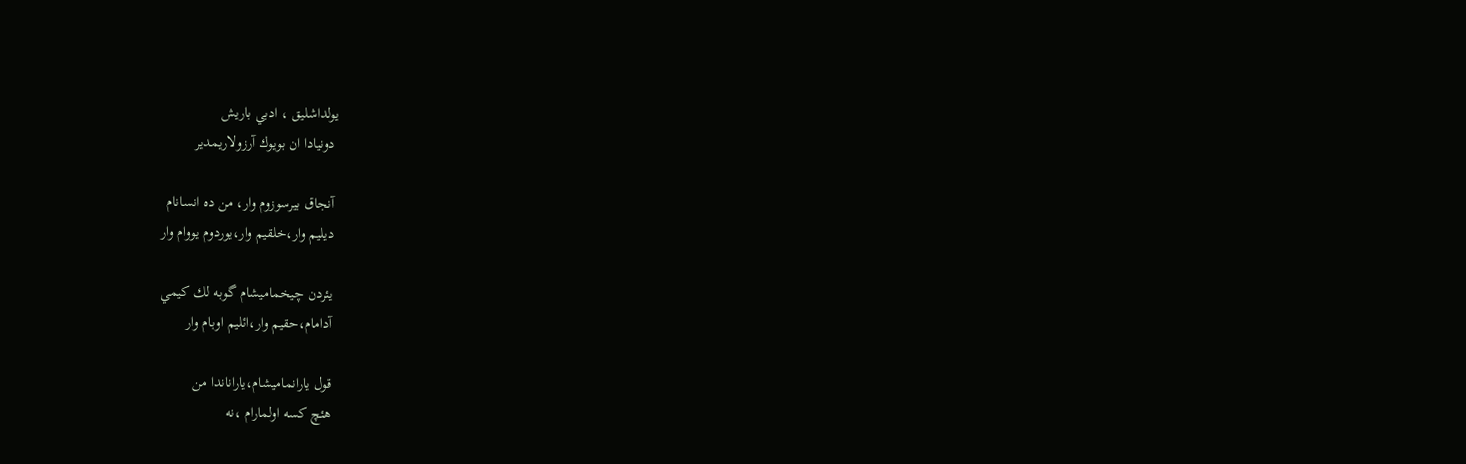يولداشليق ، ادبي باريش
 دونيادا ان بويوك آرزولاريمدير

 آنجاق بيرسوزوم وار، من ده انسانام
 ديليم وار،خلقيم وار،يوردوم يووام وار

 يئردن چيخماميشام گوبه لك كيمي
 آدامام،حقيم وار،ائليم اوبام وار

 قول يارانماميشام،ياراناندا من
 هئچ كسه اولمارام ،نه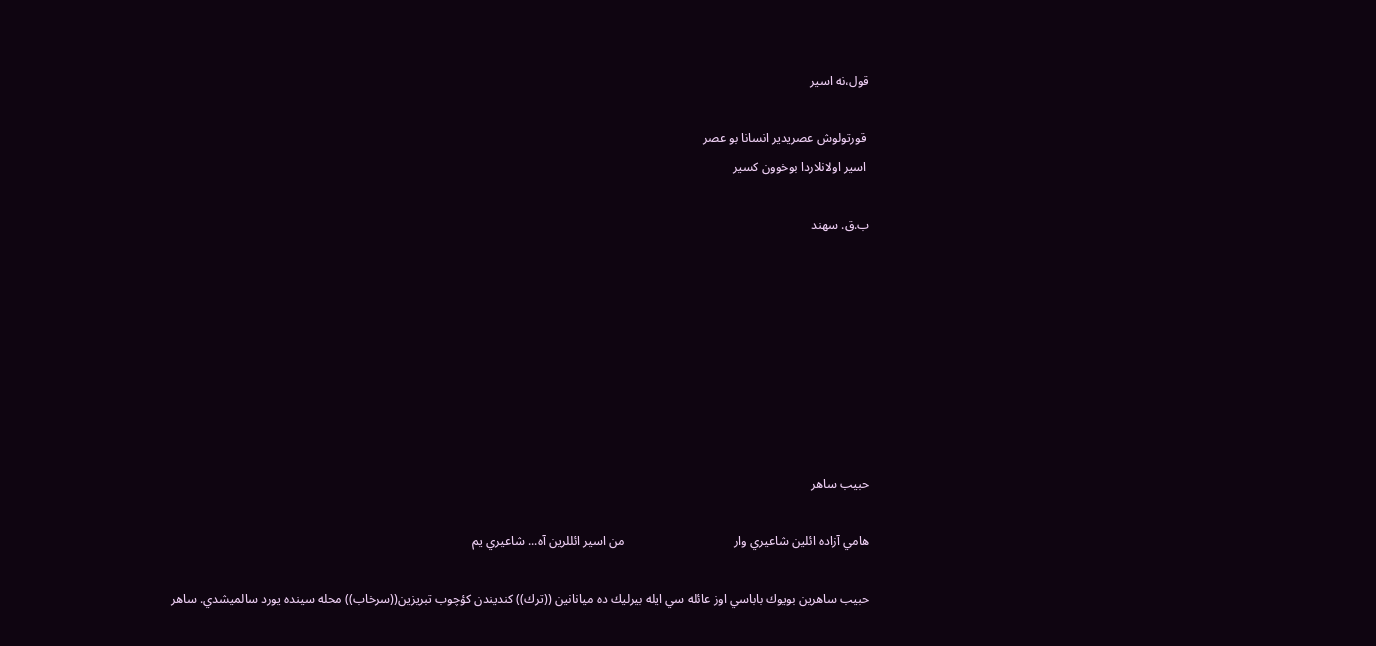قول،نه اسير

 قورتولوش عصريدير انسانا بو عصر
 اسير اولانلاردا بوخوون كسير

ب.ق. سهند








حبيب ساهر

هامي آزاده ائلين شاعيري وار                                   من اسير ائللرين آه... شاعيري يم

حبيب ساهرين بويوك باباسي اوز عائله سي ايله بيرليك ده ميانانين ((ترك)) كنديندن كؤچوب تبريزين((سرخاب)) محله سينده يورد سالميشدي. ساهر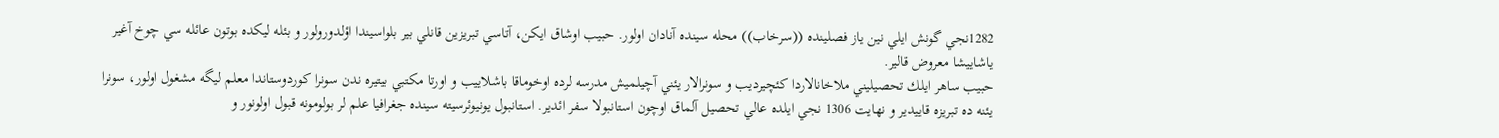1282نجي گونش ايلي نين ياز فصلينده ((سرخاب)) محله سينده آنادان اولور. حبيب اوشاق ايكن، آتاسي تبريزين قانلي بير بلواسيندا اؤلدورولور و بئله ليكده بوتون عائله سي چوخ آغير ياشاييشا معروض قالير.
حبيب ساهر ايلك تحصيليني ملاخانالاردا كئچيرديب و سونرالار يئني آچيلميش مدرسه لرده اوخوماقا باشلاييب و اورتا مكتبي بيتيره ندن سونرا كوردوستاندا معلم ليگه مشغول اولور، سونرا يئنه ده تبريزه قاييدير و نهايت 1306 نجي ايلده عالي تحصيل آلماق اوچون استانبولا سفر ائدير. استانبول يونيوئرسيته سينده جغرافيا علم لر بولومونه قبول اولونور و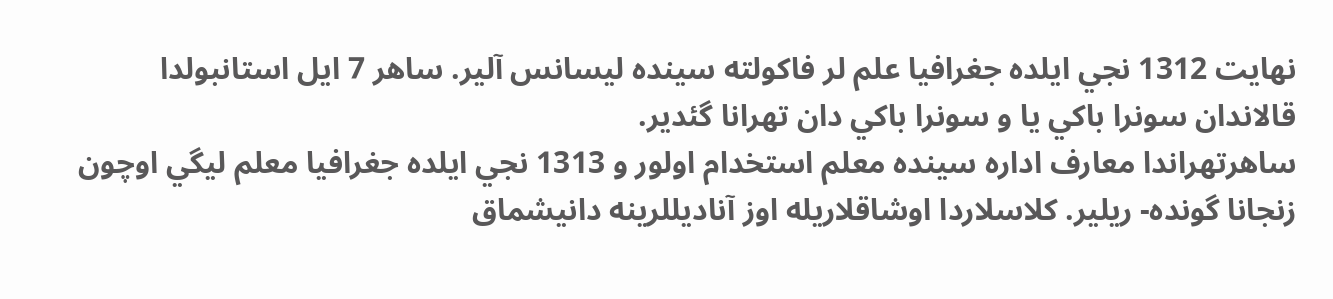نهايت 1312 نجي ايلده جغرافيا علم لر فاكولته سينده ليسانس آلير. ساهر 7 ايل استانبولدا قالاندان سونرا باكي يا و سونرا باكي دان تهرانا گئدير.
ساهرتهراندا معارف اداره سينده معلم استخدام اولور و 1313 نجي ايلده جغرافيا معلم ليگي اوچون زنجانا گونده- ريلير. كلاسلاردا اوشاقلاريله اوز آناديللرينه دانيشماق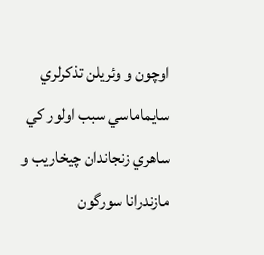اوچون و وئريلن تذكرلري سايماماسي سبب اولور كي ساهري زنجاندان چيخاريب و مازندرانا سورگون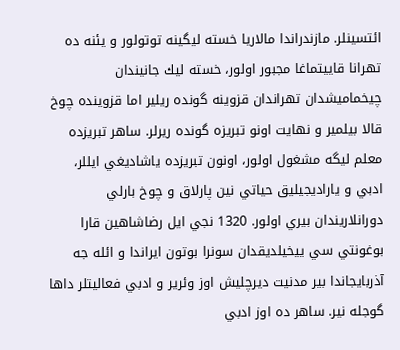ائتسينلر. مازندراندا مالاريا خسته ليگينه توتولور و يئنه ده تهرانا قاييتماغا مجبور اولور، خسته ليك جانيندان چيخماميشدان تهراندان قزوينه گونده ريلير اما قزوينده چوخ قالا بيلمير و نهايت اونو تبريزه گونده ريرلر. ساهر تبريزده معلم ليگه مشغول اولور، اونون تبريزده ياشاديغي ايللر، ادبي و ياراديجيليق حياتي نين پارلاق و چوخ بارلي دورانلاريندان بيري اولور. 1320 نجي ايل رضاشاهين قارا بوغونتي سي ييخيلديقدان سونرا بوتون ايراندا و ائله جه آذربايجاندا بير مدنيت ديرچليش اوز وئرير و ادبي فعاليتلر داها گوجله نير. ساهر ده اوز ادبي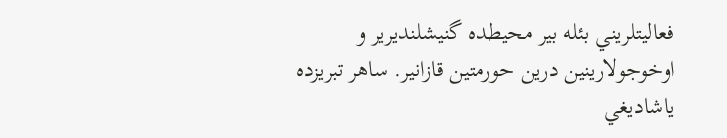فعاليتلريني بئله بير محيطده گنيشلنديرير و اوخوجولارينين درين حورمتين قازانير. ساهر تبريزده ياشاديغي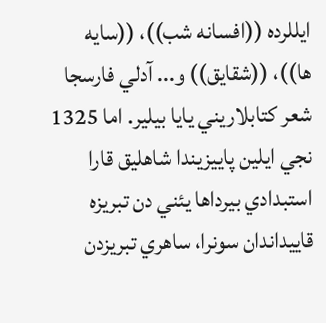ايللرده ((افسانه شب))، ((سايه ها))، ((شقايق)) و... آدلي فارسجا شعر كتابلاريني يايا بيلير. اما 1325 نجي ايلين پاييزيندا شاهليق قارا استبدادي بيرداها يئني دن تبريزه قاييداندان سونرا، ساهري تبريزدن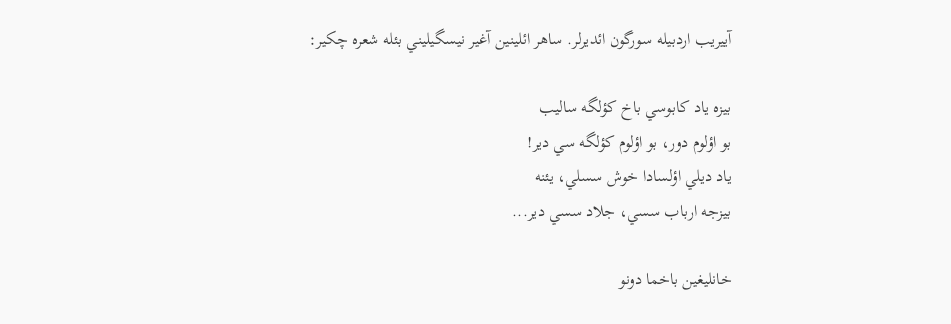آييريب اردبيله سورگون ائديرلر. ساهر ائلينين آغير نيسگيليني بئله شعره چكير:

بيزه ياد كابوسي باخ كؤلگه ساليب
بو اؤلوم دور، بو اؤلوم كؤلگه سي دير!
ياد ديلي اؤلسادا خوش سسلي، يئنه
بيزجه ارباب سسي، جلاد سسي دير...

خانليغين باخما دونو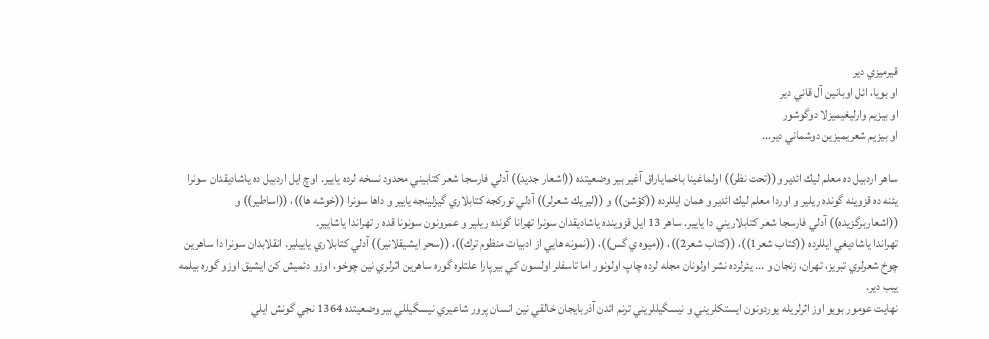قيرميزي دير
او بويا، ائل اوبانين آل قاني دير
او بيزيم وارليغيميزلا دوگوشور
او بيزيم شعريميزين دوشماني دير...

ساهر اردبيل ده معلم ليك ائدير و((تحت نظر)) اولماغينا باخماياراق آغير بير وضعيتده ((اشعار جديد)) آدلي فارسجا شعر كتابيني محدود نسخه لرده يايير. اوچ ايل اردبيل ده ياشاديقدان سونرا يئنه ده قزوينه گونده ريلير و اوردا معلم ليك ائدير و همان ايللرده ((كؤشن)) و ((ليريك شعرلر)) آدلي توركجه كتابلاري گيزلينجه يايير و داها سونرا ((خوشه ها))، ((اساطير)) و ((اشعاربرگزيده)) آدلي فارسجا شعر كتابلاريني دا يايير. ساهر 13 ايل قزوينده ياشاديقدان سونرا تهرانا گونده ريلير و عمرونون سونونا قده ر تهراندا ياشايير.
تهراندا ياشاديغي ايللرده ((كتاب شعر1))، ((كتاب شعر2))، ((ميوه ي گس))، ((نمونه هايي از ادبيات منظوم ترك))، ((سحر ايشيقلانير)) آدلي كتابلاري ياييلير. انقلابدان سونرا دا ساهرين چوخ شعرلري تبريز، تهران، زنجان و ... يئرلرده نشر اولونان مجله لرده چاپ اولونور اما تاسفلر اولسون كي بيرپارا علتلره گوره ساهرين اثرلري نين چوخو، اوزو دئميش كن ايشيق اوزو گوره بيلمه ييب دير.
نهايت عومور بويو اوز اثرلريله يوردونون ايستكلريني و نيسگيللريني ترنم ائدن آذربايجان خالقي نين انسان پرور شاعيري نيسگيللي بير وضعيتده 1364 نجي گونش ايلي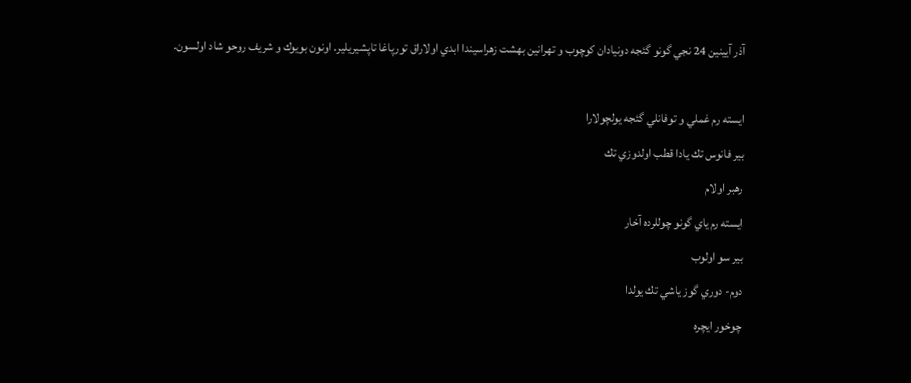آذر آيينين 24 نجي گونو گئجه دونيادان كوچوب و تهرانين بهشت زهراسيندا ابدي اولاراق تورپاغا تاپشيريلير. اونون بويوك و شريف روحو شاد اولسون.

ايسته رم غملي و توفانلي گئجه يولچولارا
بير فانوس تك يادا قطب اولدوزي تك
رهبر اولام
ايسته رم ياي گونو چوللرده آخار
بير سو اولوب
دوم- دوري گوز ياشي تك يولدا
چوخور ايچره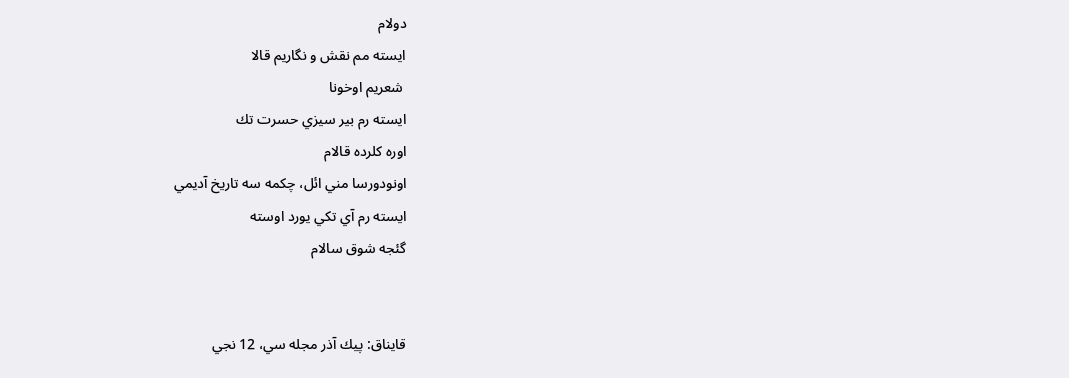دولام
ايسته مم نقش و نگاريم قالا
 شعريم اوخونا
ايسته رم بير سيزي حسرت تك
اوره كلرده قالام
اونودورسا مني ائل، چكمه سه تاريخ آديمي
ايسته رم آي تكي يورد اوسته
گئجه شوق سالام


قايناق: پيك آذر مجله سي، 12 نجي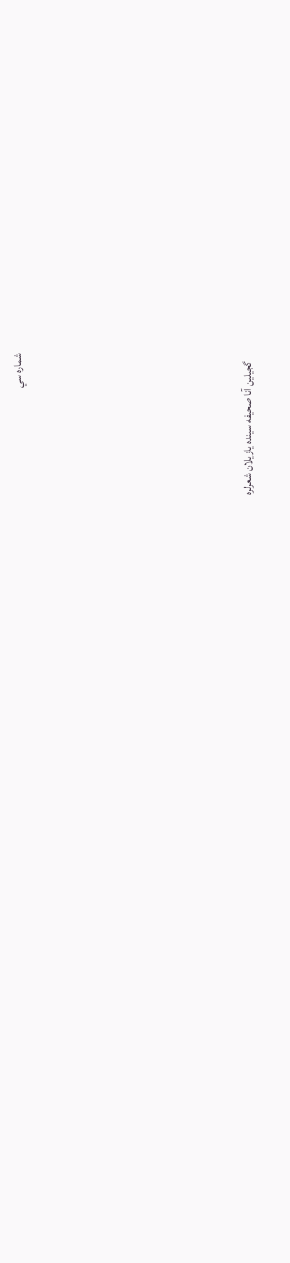شماره سي







    گجيلين آنا صحيفه سينده يازيلان شعرلره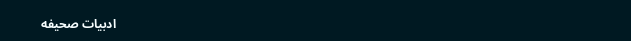ادبيات صحيفه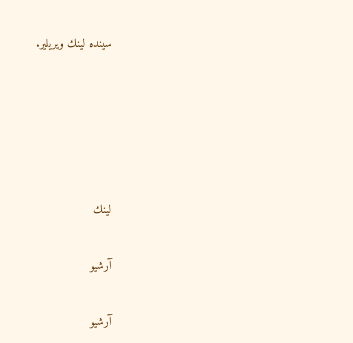سينده لينك ويريلير.





لينك

آرشيو

آرشيو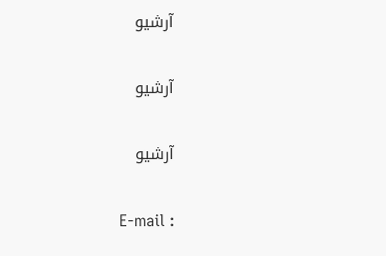آرشيو

آرشيو

آرشيو

E-mail :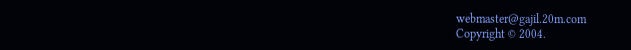webmaster@gajil.20m.com
Copyright © 2004.